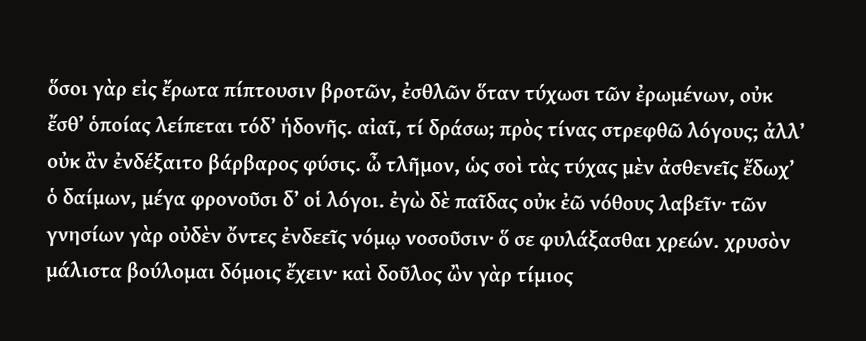ὅσοι γὰρ εἰς ἔρωτα πίπτουσιν βροτῶν, ἐσθλῶν ὅταν τύχωσι τῶν ἐρωμένων, οὐκ ἔσθ’ ὁποίας λείπεται τόδ’ ἡδονῆς. αἰαῖ, τί δράσω; πρὸς τίνας στρεφθῶ λόγους; ἀλλ’ οὐκ ἂν ἐνδέξαιτο βάρβαρος φύσις. ὦ τλῆμον, ὡς σοὶ τὰς τύχας μὲν ἀσθενεῖς ἔδωχ’ ὁ δαίμων, μέγα φρονοῦσι δ’ οἱ λόγοι. ἐγὼ δὲ παῖδας οὐκ ἐῶ νόθους λαβεῖν· τῶν γνησίων γὰρ οὐδὲν ὄντες ἐνδεεῖς νόμῳ νοσοῦσιν· ὅ σε φυλάξασθαι χρεών. χρυσὸν μάλιστα βούλομαι δόμοις ἔχειν· καὶ δοῦλος ὢν γὰρ τίμιος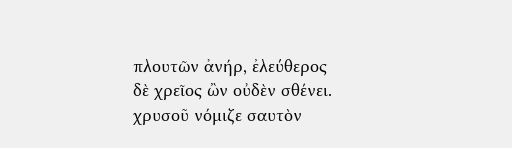πλουτῶν ἀνήρ, ἐλεύθερος δὲ χρεῖος ὢν οὐδὲν σθένει. χρυσοῦ νόμιζε σαυτὸν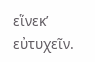εἵνεκ’ εὐτυχεῖν.